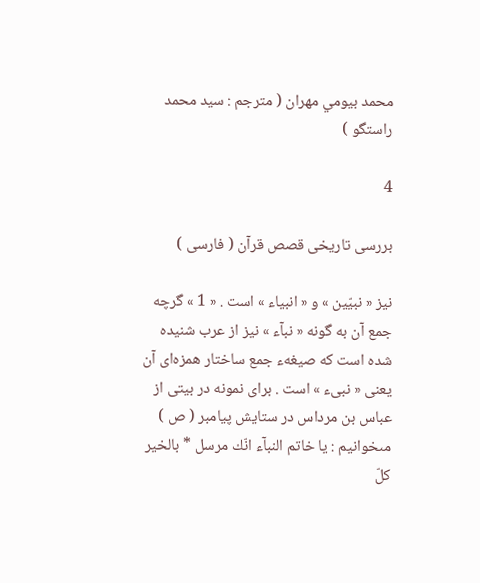محمد بيومي مهران ( مترجم : سيد محمد راستگو )

4

بررسى تاريخى قصص قرآن ( فارسى )

نيز « نبيّين » و « انبياء » است . « 1 » گرچه جمع آن به گونه « نبآء » نيز از عرب شنيده شده است كه صيغهء جمع ساختار همزه‌اى آن يعنى « نبىء » است . براى نمونه در بيتى از عباس بن مرداس در ستايش پيامبر ( ص ) مىخوانيم : يا خاتم النبآء انّك مرسل * بالخير كلّ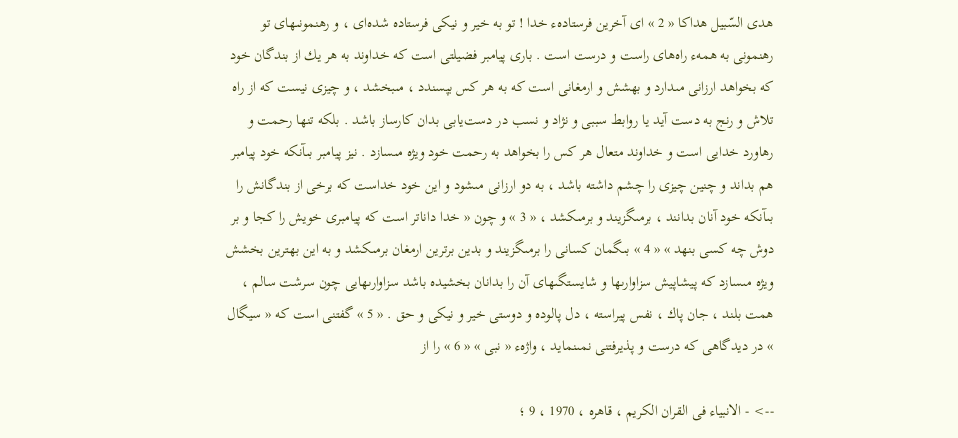هدى السّبيل هداكا « 2 » اى آخرين فرستادهء خدا ! تو به خير و نيكى فرستاده شده‌اى ، و رهنمونىهاى تو رهنمونى به همهء راه‌هاى راست و درست است . بارى پيامبر فضيلتى است كه خداوند به هر يك از بندگان خود كه بخواهد ارزانى مىدارد و بهشش و ارمغانى است كه به هر كس بپسندد ، مىبخشد ، و چيزى نيست كه از راه تلاش و رنج به دست آيد يا روابط سببى و نژاد و نسب در دست‌يابى بدان كارساز باشد . بلكه تنها رحمت و رهاورد خدايى است و خداوند متعال هر كس را بخواهد به رحمت خود ويژه مىسازد . نيز پيامبر بىآنكه خود پيامبر هم بداند و چنين چيزى را چشم داشته باشد ، به دو ارزانى مىشود و اين خود خداست كه برخى از بندگانش را بىآنكه خود آنان بدانند ، برمىگزيند و برمىكشد ، « 3 » و چون « خدا داناتر است كه پيامبرى خويش را كجا و بر دوش چه كسى بنهد » « 4 » بىگمان كسانى را برمىگزيند و بدين برترين ارمغان برمىكشد و به اين بهترين بخشش ويژه مىسازد كه پيشاپيش سزاوارىها و شايستگىهاى آن را بدانان بخشيده باشد سزاوارىهايى چون سرشت سالم ، همت بلند ، جان پاك ، نفس پيراسته ، دل پالوده و دوستى خير و نيكى و حق . « 5 » گفتنى است كه « سيگال » در ديدگاهى كه درست و پذيرفتنى نمىنمايد ، واژهء « نبى » « 6 » را از

--> - الانبياء فى القران الكريم ، قاهره ، 1970 ، 9 ؛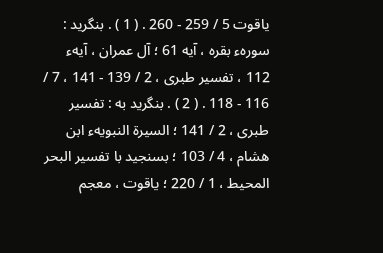ياقوت 5 / 259 - 260 . ( 1 ) . بنگريد : سورهء بقره ، آيه 61 ؛ آل عمران ، آيهء 112 ، تفسير طبرى ، 2 / 139 - 141 ، 7 / 116 - 118 . ( 2 ) . بنگريد به : تفسير طبرى ، 2 / 141 ؛ السيرة النبويهء ابن هشام ، 4 / 103 ؛ بسنجيد با تفسير البحر المحيط ، 1 / 220 ؛ ياقوت ، معجم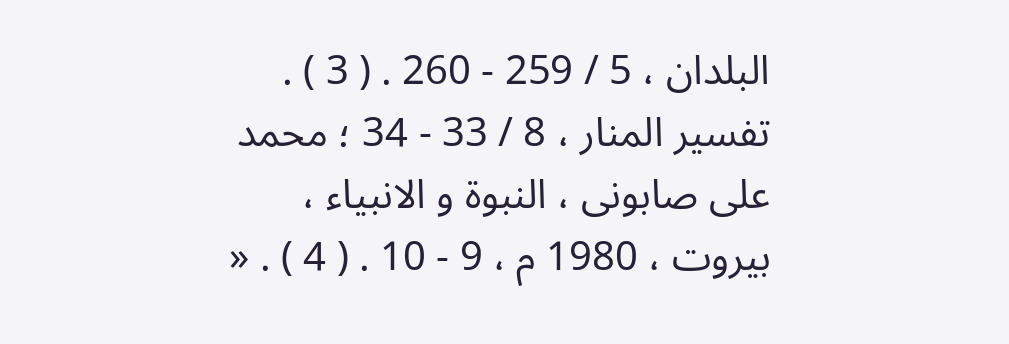البلدان ، 5 / 259 - 260 . ( 3 ) . تفسير المنار ، 8 / 33 - 34 ؛ محمد على صابونى ، النبوة و الانبياء ، بيروت ، 1980 م ، 9 - 10 . ( 4 ) . «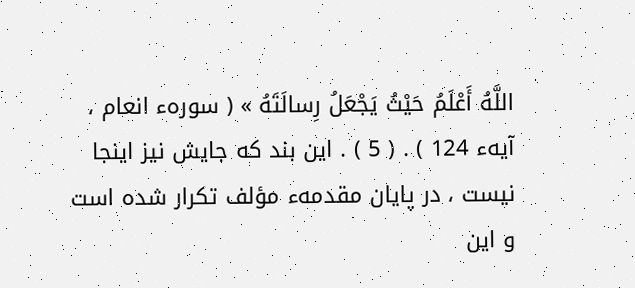اللَّهُ أَعْلَمُ حَيْثُ يَجْعَلُ رِسالَتَهُ » ( سورهء انعام ، آيهء 124 ) . ( 5 ) . اين بند كه جايش نيز اينجا نيست ، در پايان مقدمهء مؤلف تكرار شده است و اين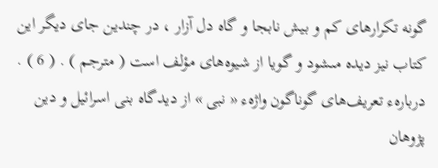گونه تكرارهاى كم و بيش نابجا و گاه دل آزار ، در چندين جاى ديگر اين كتاب نيز ديده مىشود و گويا از شيوه‌هاى مؤلف است ( مترجم ) . ( 6 ) . دربارهء تعريف‌هاى گوناگون واژهء « نبى » از ديدگاه بنى اسرائيل و دين پژوهان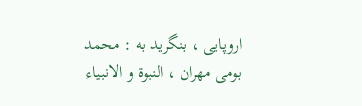اروپايى ، بنگريد به : محمد بومى مهران ، النبوة و الانبياء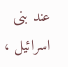عند بنى اسرائيل ،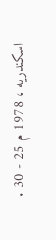اسكندريه ، 1978 م 25 - 30 .